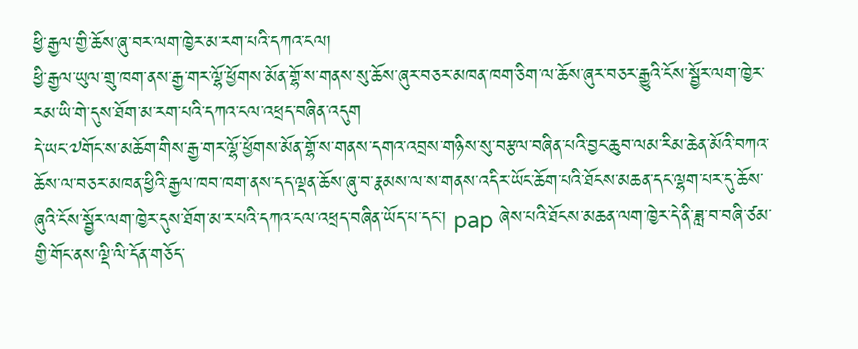ཕྱི་རྒྱལ་གྱི་ཆོས་ཞུ་བར་ལག་ཁྱེར་མ་རག་པའི་དཀའ་ངལ།
ཕྱི་རྒྱལ་ཡུལ་གྲུ་ཁག་ནས་རྒྱ་གར་ལྷོ་ཕྱོགས་མོན་གྷོ་ས་གནས་སུ་ཆོས་ཞུར་བཅར་མཁན་ཁག་ཅིག་ལ་ཆོས་ཞུར་བཅར་རྒྱུའི་ངོས་སྦྱོར་ལག་ཁྱེར་རམ་ཡི་གེ་དུས་ཐོག་མ་རག་པའི་དཀའ་ངལ་འཕྲད་བཞིན་འདུག
དེ་ཡང་༧གོང་ས་མཆོག་གིས་རྒྱ་གར་ལྷོ་ཕྱོགས་མོན་གྷོ་ས་གནས་དགའ་འབྲས་གཉིས་སུ་བརྩལ་བཞིན་པའི་བྱང་ཆུབ་ལམ་རིམ་ཆེན་མོའི་བཀའ་ཆོས་ལ་བཅར་མཁན་ཕྱིའི་རྒྱལ་ཁབ་ཁག་ནས་དད་ལྡན་ཆོས་ཞུ་བ་རྣམས་ལ་ས་གནས་འདིར་ཡོང་ཆོག་པའི་ཐོངས་མཆན་དང་ལྷག་པར་དུ་ཆོས་ཞུའི་ངོས་སྦྱོར་ལག་ཁྱེར་དུས་ཐོག་མ་ར་པའི་དཀའ་ངལ་འཕྲད་བཞིན་ཡོད་པ་དང་། pap ཞེས་པའི་ཐོངས་མཆན་ལག་ཁྱེར་དེ་ནི་ཟླ་བ་བཞི་ཙམ་གྱི་གོང་ནས་ལྡི་ལི་དོན་གཅོད་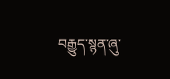བརྒྱུད་སྙན་ཞུ་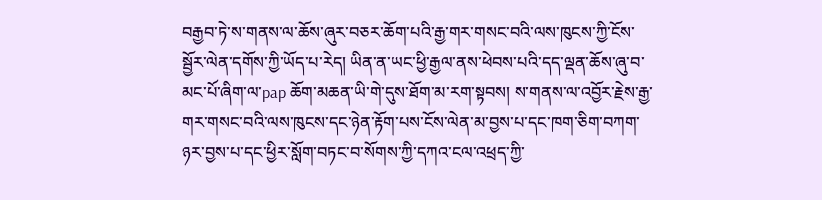བརྒྱབ་ཏེ་ས་གནས་ལ་ཆོས་ཞུར་བཅར་ཆོག་པའི་རྒྱ་གར་གསང་བའི་ལས་ཁུངས་ཀྱི་ངོས་སྦྱོར་ལེན་དགོས་ཀྱི་ཡོད་པ་རེད། ཡིན་ན་ཡང་ཕྱི་རྒྱལ་ནས་ཕེབས་པའི་དད་ལྡན་ཆོས་ཞུ་བ་མང་པོ་ཞིག་ལ་pap ཆོག་མཆན་ཡི་གེ་དུས་ཐོག་མ་རག་སྟབས། ས་གནས་ལ་འབྱོར་རྗེས་རྒྱ་གར་གསང་བའི་ལས་ཁུངས་དང་ཉེན་རྟོག་པས་ངོས་ལེན་མ་བྱས་པ་དང་ཁག་ཅིག་བཀག་ཉར་བྱས་པ་དང་ཕྱིར་སློག་བཏང་བ་སོགས་ཀྱི་དཀའ་ངལ་འཕྲད་ཀྱི་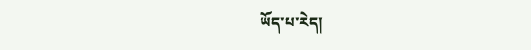ཡོད་པ་རེད།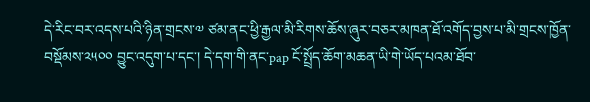དེ་རིང་བར་འདས་པའི་ཉིན་གྲངས་༧ ཙམ་ནང་ཕྱི་རྒྱལ་མི་རིགས་ཆོས་ཞུར་བཅར་མཁན་ཐོ་འགོད་བྱས་པ་མི་གྲངས་ཁྱོན་བསྡོམས་༢༥༠༠ བྱུང་འདུག་པ་དང་། དེ་དག་གི་ནང་pap ངོ་སྤྲོད་ཆོག་མཆན་ཡི་གེ་ཡོད་པའམ་ཐོབ་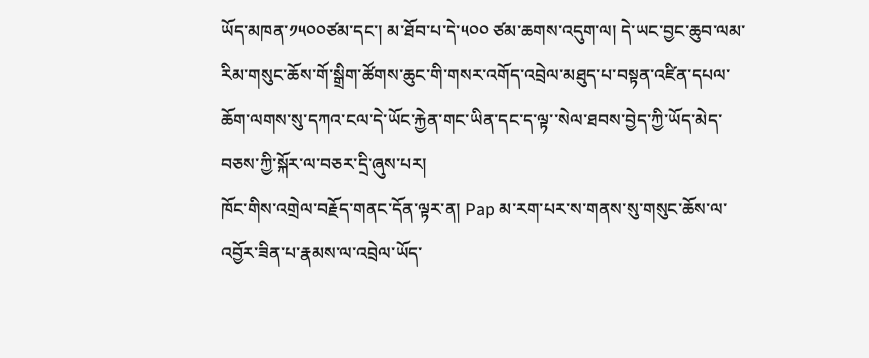ཡོད་མཁན་༡༥༠༠ཙམ་དང་། མ་ཐོབ་པ་དེ་༥༠༠ ཙམ་ཆགས་འདུག་ལ། དེ་ཡང་བྱང་ཆུབ་ལམ་རིམ་གསུང་ཆོས་གོ་སྒྲིག་ཚོགས་ཆུང་གི་གསར་འགོད་འབྲེལ་མཐུད་པ་བསྟན་འཛིན་དཔལ་ཆོག་ལགས་སུ་དཀའ་ངལ་དེ་ཡོང་རྐྱེན་གང་ཡིན་དང་ད་ལྟ་་སེལ་ཐབས་བྱེད་ཀྱི་ཡོད་མེད་བཅས་ཀྱི་སྐོར་ལ་བཅར་དྲི་ཞུས་པར།
ཁོང་གིས་འགྲེལ་བརྗོད་གནང་དོན་ལྟར་ན། Pap མ་རག་པར་ས་གནས་སུ་གསུང་ཆོས་ལ་འབྱོར་ཟིན་པ་རྣམས་ལ་འབྲེལ་ཡོད་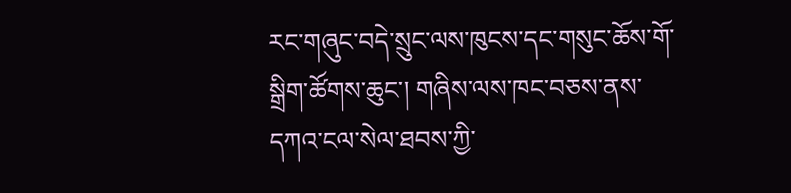རང་གཞུང་བདེ་སྲུང་ལས་ཁུངས་དང་གསུང་ཆོས་གོ་སྒྲིག་ཚོགས་ཆུང་། གཞིས་ལས་ཁང་བཅས་ནས་དཀའ་ངལ་སེལ་ཐབས་ཀྱི་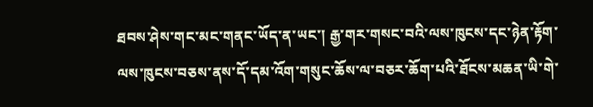ཐབས་ཤེས་གང་མང་གནང་ཡོད་ན་ཡང་། རྒྱ་གར་གསང་བའི་ལས་ཁུངས་དང་ཉེན་རྟོག་ལས་ཁུངས་བཅས་ནས་དོ་དམ་འོག་གསུང་ཆོས་ལ་བཅར་ཆོག་པའི་ཐོངས་མཆན་ཡི་གེ་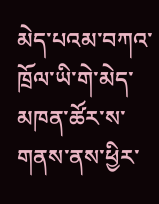མེད་པའམ་བཀའ་ཁྲོལ་ཡི་གེ་མེད་མཁན་ཚོར་ས་གནས་ནས་ཕྱིར་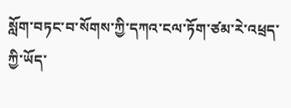སློག་བཏང་བ་སོགས་ཀྱི་དཀའ་ངལ་ཏོག་ཙམ་རེ་འཕྲད་ཀྱི་ཡོད་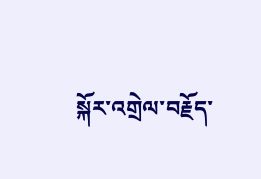སྐོར་འགྲེལ་བརྗོད་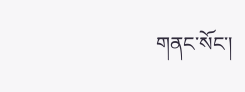གནང་སོང་།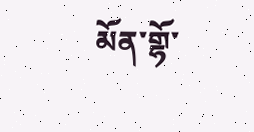མོན་གྷོ་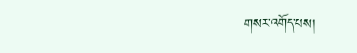གསར་འགོད་པས།